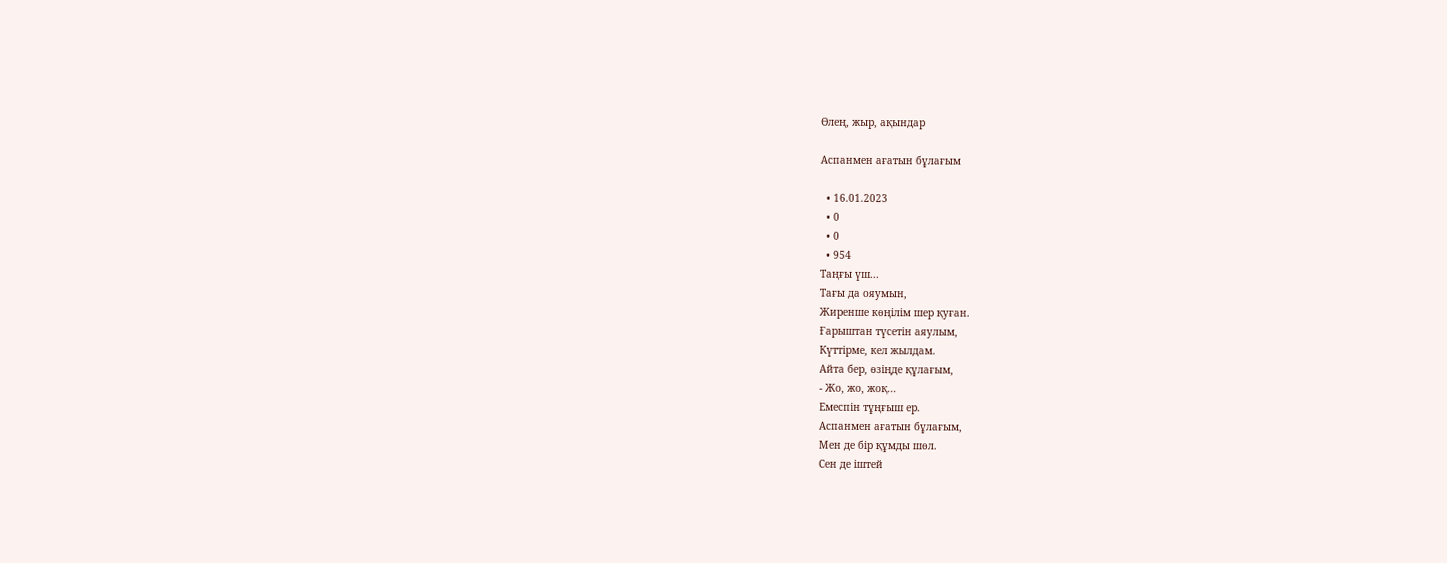Өлең, жыр, ақындар

Аспанмен ағатын бұлағым

  • 16.01.2023
  • 0
  • 0
  • 954
Таңғы үш...
Тағы да ояумын,
Жиренше көңілім шер қуған.
Ғарыштан түсетін аяулым,
Күттірме, кел жылдам.
Айта бер, өзіңде құлағым,
- Жо, жо, жоқ...
Емеспін тұңғыш ер.
Аспанмен ағатын бұлағым,
Мен де бір құмды шөл.
Сен де іштей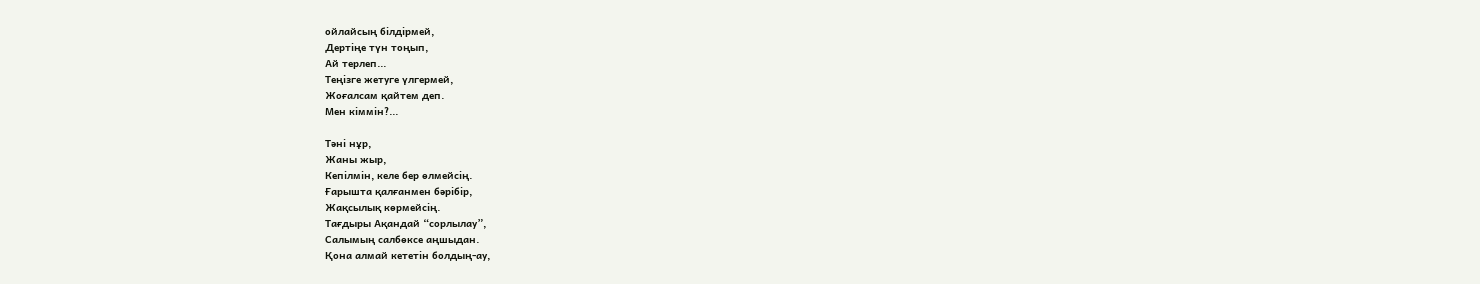ойлайсың білдірмей,
Дертіңе түн тоңып,
Ай терлеп...
Теңізге жетуге үлгермей,
Жоғалсам қайтем деп.
Мен кіммін?...

Тәні нұр,
Жаны жыр,
Кепілмін, келе бер өлмейсің.
Ғарышта қалғанмен бәрібір,
Жақсылық көрмейсің.
Тағдыры Ақандай “сорлылау”,
Салымың салбөксе аңшыдан.
Қона алмай кететін болдың-ау,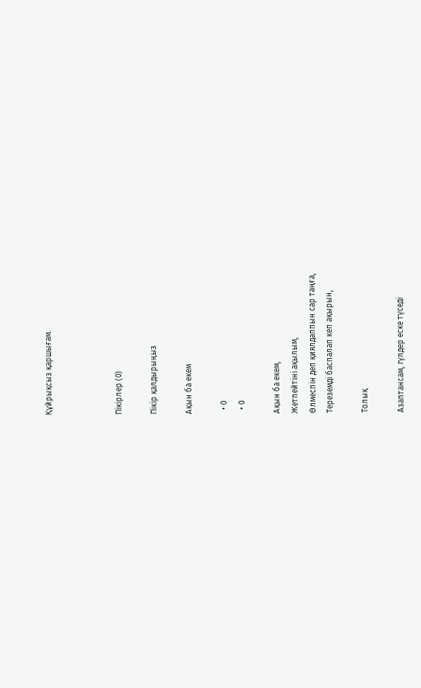Құйрықсыз қаршығам.



Пікірлер (0)

Пікір қалдырыңыз

Ақын ба екем

  • 0
  • 0

Ақын ба екем,
Жетпейтіні ақылым,
Өлмеспін деп қиялдаппын сар таңға,
Тереземді баспалап кеп ақырын,

Толық

Азаптансам, гүлдер еске түседі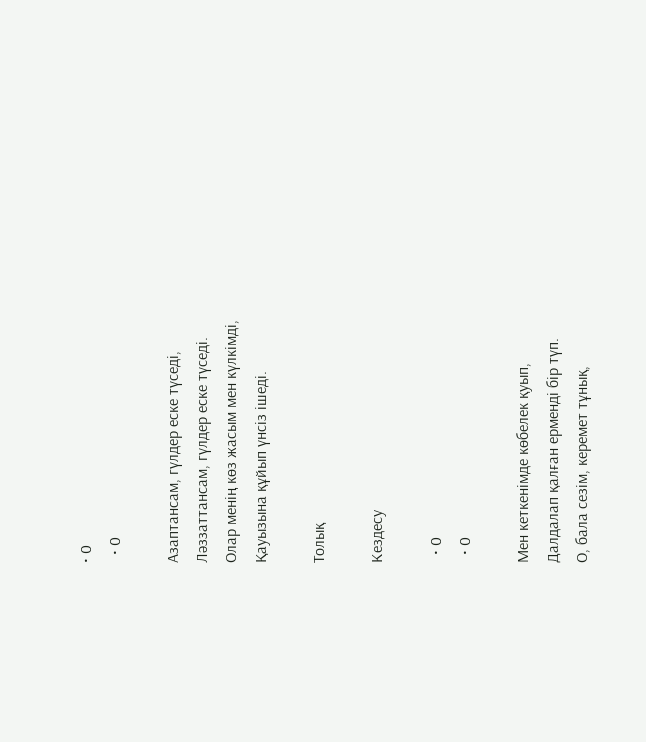• 0
  • 0

Азаптансам, гүлдер еске түседі,
Ләззаттансам, гүлдер еске түседі.
Олар менің көз жасым мен күлкімді,
Қауызына құйып үнсіз ішеді.

Толық

Кездесу

  • 0
  • 0

Мен кеткенімде көбелек қуып,
Далдалап қалған ерменді бір түп.
О, бала сезім, керемет тұнық,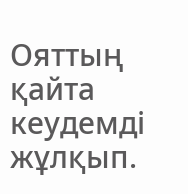Ояттың қайта кеудемді жұлқып.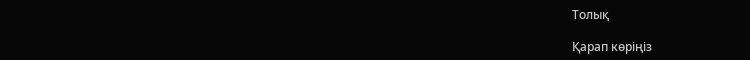Толық

Қарап көріңіз